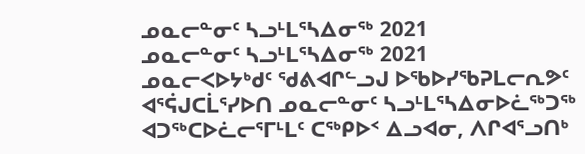ᓄᓇᓕᓐᓂᑦ ᓴᓗᒻᒪᕐᓴᐃᓂᖅ 2021
ᓄᓇᓕᓐᓂᑦ ᓴᓗᒻᒪᕐᓴᐃᓂᖅ 2021
ᓄᓇᓕᐸᐅᔭᒃᑯᑦ ᖁᕕᐊᒋᓪᓗᒍ ᐅᖃᐅᓯᖃᕈᒪᓕᕆᕗᑦ ᐊᕐᕌᒍᑕᒫᕐᓯᐅᑎ ᓄᓇᓕᓐᓂᑦ ᓴᓗᒻᒪᕐᓴᐃᓂᐅᓛᖅᑐᖅ ᐊᑐᖅᑕᐅᓛᓕᕐᒥᒻᒪᑦ ᑕᖅᑭᐅᑉ ᐃᓗᐊᓂ, ᐱᒋᐊᕐᓗᑎᒃ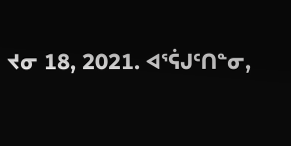ᔪᓂ 18, 2021. ᐊᕐᕌᒍᑦᑎᓐᓂ,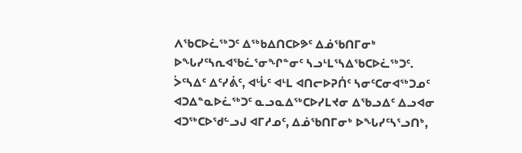ᐱᖃᑕᐅᓛᖅᑐᑦ ᐃᖅᑲᐃᑎᑕᐅᕗᑦ ᐃᓅᖃᑎᒥᓂᒃ ᐅᖓᓯᑦᓴᕆᐊᖃᓛᕐᓂᖏᓐᓂᑦ ᓴᓗᒻᒪᕐᓴᐃᖃᑕᐅᓛᖅᑐᑦ.
ᐴᑦᓴᐃᑦ ᐃᑦᓯᕖᑦ, ᐊᒡᒑᑦ ᐊᒻᒪ ᐊᑎᓕᐅᕈᑏᑦ ᓴᓂᑦᑕᓂᐊᖅᑐᓄᑦ ᐊᑐᐃᓐᓇᐅᓛᖅᑐᑦ ᓇᓗᓇᐃᖅᑕᐅᓯᒪᔪᓂ ᐃᖃᓗᐃᑦ ᐃᓗᐊᓂ ᐊᑐᖅᑕᐅᖁᓪᓗᒍ ᐊᒥᓱᓄᑦ, ᐃᓅᖃᑎᒥᓂᒃ ᐅᖓᓯᑦᓴᕐᓗᑎᒃ,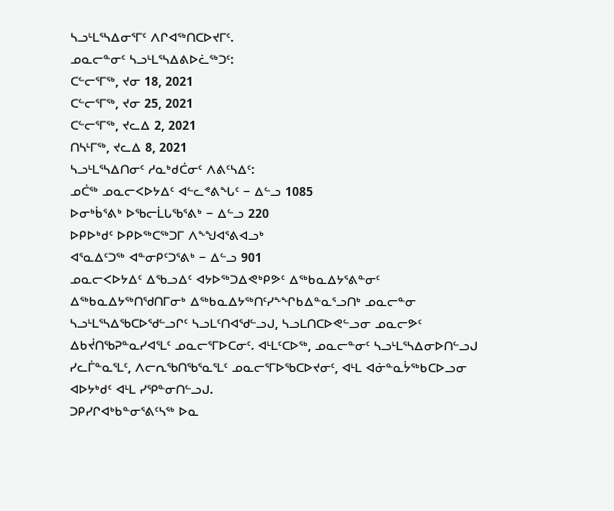ᓴᓗᒻᒪᕐᓴᐃᓂᕐᒥᑦ ᐱᒋᐊᖅᑎᑕᐅᔪᒥᑦ.
ᓄᓇᓕᓐᓂᑦ ᓴᓗᒻᒪᕐᓴᐃᕕᐅᓛᖅᑐᑦ:
ᑕᓪᓕᕐᒥᖅ, ᔪᓂ 18, 2021
ᑕᓪᓕᕐᒥᖅ, ᔪᓂ 25, 2021
ᑕᓪᓕᕐᒥᖅ, ᔪᓚᐃ 2, 2021
ᑎᓴᒻᒥᖅ, ᔪᓚᐃ 8, 2021
ᓴᓗᒻᒪᕐᓴᐃᑎᓂᑦ ᓱᓇᒃᑯᑖᓂᑦ ᐱᕕᑦᓴᐃᑦ:
ᓄᑖᖅ ᓄᓇᓕᐸᐅᔭᐃᑦ ᐊᓪᓚᕝᕕᖓᑦ − ᐃᓪᓗ 1085
ᐅᓂᒃᑳᕐᕕᒃ ᐅᖃᓕᒫᒐᖃᕐᕕᒃ − ᐃᓪᓗ 220
ᐅᑭᐅᒃᑯᑦ ᐅᑭᐅᖅᑕᖅᑐᒥ ᐱᖕᖑᐊᕐᕕᐊᓗᒃ
ᐊᕐᓇᐃᑦᑐᖅ ᐊᓐᓂᑭᑦᑐᕐᕕᒃ − ᐃᓪᓗ 901
ᓄᓇᓕᐸᐅᔭᐃᑦ ᐃᖃᓗᐃᑦ ᐊᔭᐅᖅᑐᐃᕙᒃᑭᕗᑦ ᐃᖅᑲᓇᐃᔭᕐᕕᓐᓂᑦ ᐃᖅᑲᓇᐃᔭᖅᑎᖁᑎᒥᓂᒃ ᐃᖅᑲᓇᐃᔭᖅᑎᑦᓯᖕᖏᑲᐃᓐᓇᕐᓗᑎᒃ ᓄᓇᓕᓐᓂ ᓴᓗᒻᒪᕐᓴᐃᖃᑕᐅᖁᓪᓗᒋᑦ ᓴᓗᒪᑦᑎᐊᖁᓪᓗᒍ, ᓴᓗᒪᑎᑕᐅᕙᓪᓗᓂ ᓄᓇᓕᕗᑦ ᐃᑲᔫᑎᖃᕈᓐᓇᓯᐊᕐᒪᑦ ᓄᓇᓕᕐᒥᐅᑕᓂᑦ. ᐊᒻᒪᑦᑕᐅᖅ, ᓄᓇᓕᓐᓂᑦ ᓴᓗᒻᒪᕐᓴᐃᓂᐅᑎᓪᓗᒍ ᓯᓚᒦᓐᓇᕐᒪᑦ, ᐱᓕᕆᖃᑎᖃᕐᓇᕐᒪᑦ ᓄᓇᓕᕐᒥᐅᖃᑕᐅᔪᓂᑦ, ᐊᒻᒪ ᐊᓃᓐᓇᔮᖅᑲᑕᐅᓗᓂ ᐊᐅᔭᒃᑯᑦ ᐊᒻᒪ ᓯᕿᓐᓂᑎᓪᓗᒍ.
ᑐᑭᓯᒋᐊᒃᑲᓐᓂᕐᕕᑦᓴᖅ ᐅᓇ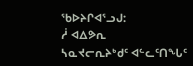ᖃᐅᔨᒋᐊᕐᓗᒍ:
ᓲ ᐊᐃᕗᕆ
ᓴᓇᔪᓕᕆᔨᒃᑯᑦ ᐊᓪᓚᑦᑎᖓᑦ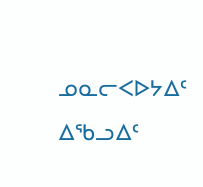ᓄᓇᓕᐸᐅᔭᐃᑦ ᐃᖃᓗᐃᑦ